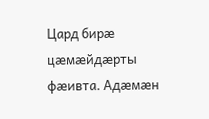Цард бирӕ цӕмӕйдӕрты фӕивта. Адӕмӕн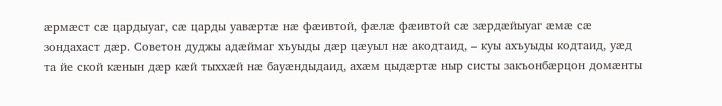ӕрмӕст сӕ цардыуаг, сӕ царды уавӕртӕ нӕ фӕивтой, фӕлӕ фӕивтой сӕ зӕрдӕйыуаг ӕмӕ сӕ зондахаст дӕр. Советон дуджы адӕймаг хъуыды дӕр цӕуыл нӕ акодтаид, – куы ахъуыды кодтаид, уӕд та йе ской кӕнын дӕр кӕй тыххӕй нӕ бауӕндыдаид, ахӕм цыдӕртӕ ныр систы закъонбӕрцон домӕнты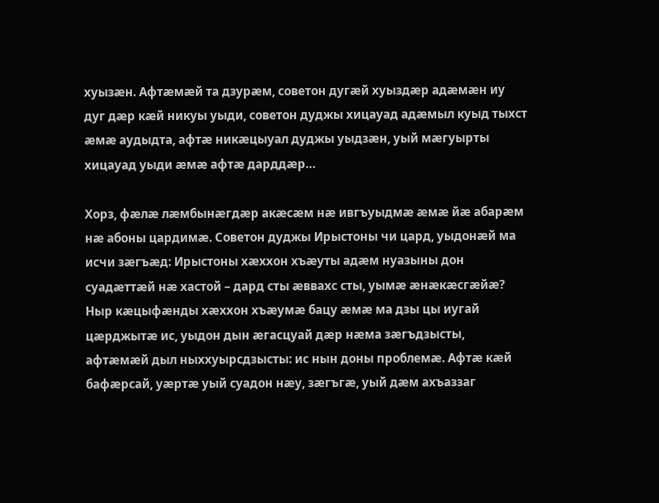хуызӕн. Афтӕмӕй та дзурӕм, советон дугӕй хуыздӕр адӕмӕн иу дуг дӕр кӕй никуы уыди, советон дуджы хицауад адӕмыл куыд тыхст ӕмӕ аудыдта, афтӕ никӕцыуал дуджы уыдзӕн, уый мӕгуырты хицауад уыди ӕмӕ афтӕ дарддӕр…

Хорз, фӕлӕ лӕмбынӕгдӕр акӕсӕм нӕ ивгъуыдмӕ ӕмӕ йӕ абарӕм нӕ абоны цардимӕ. Советон дуджы Ирыстоны чи цард, уыдонӕй ма исчи зӕгъӕд: Ирыстоны хӕххон хъӕуты адӕм нуазыны дон суадӕттӕй нӕ хастой – дард сты ӕввахс сты, уымӕ ӕнӕкӕсгӕйӕ? Ныр кӕцыфӕнды хӕххон хъӕумӕ бацу ӕмӕ ма дзы цы иугай цӕрджытӕ ис, уыдон дын ӕгасцуай дӕр нӕма зӕгъдзысты, афтӕмӕй дыл ныххуырсдзысты: ис нын доны проблемӕ. Афтӕ кӕй бафӕрсай, уӕртӕ уый суадон нӕу, зӕгъгӕ, уый дӕм ахъаззаг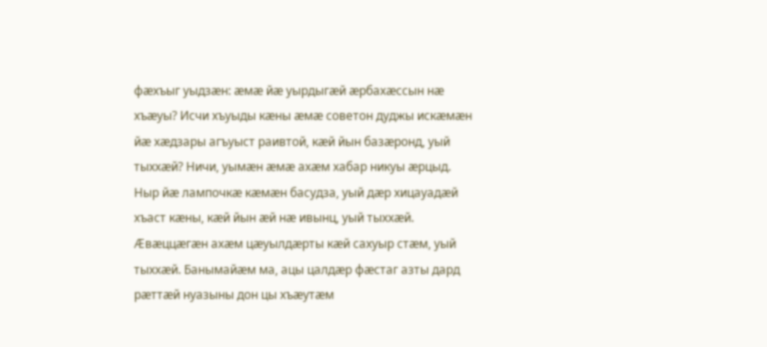фӕхъыг уыдзӕн: ӕмӕ йӕ уырдыгӕй ӕрбахӕссын нӕ хъӕуы? Исчи хъуыды кӕны ӕмӕ советон дуджы искӕмӕн йӕ хӕдзары агъуыст раивтой, кӕй йын базӕронд, уый тыххӕй? Ничи, уымӕн ӕмӕ ахӕм хабар никуы ӕрцыд. Ныр йӕ лампочкӕ кӕмӕн басудза, уый дӕр хицауадӕй хъаст кӕны, кӕй йын ӕй нӕ ивынц, уый тыххӕй. Æвӕццӕгӕн ахӕм цӕуылдӕрты кӕй сахуыр стӕм, уый тыххӕй. Банымайӕм ма, ацы цалдӕр фӕстаг азты дард рӕттӕй нуазыны дон цы хъӕутӕм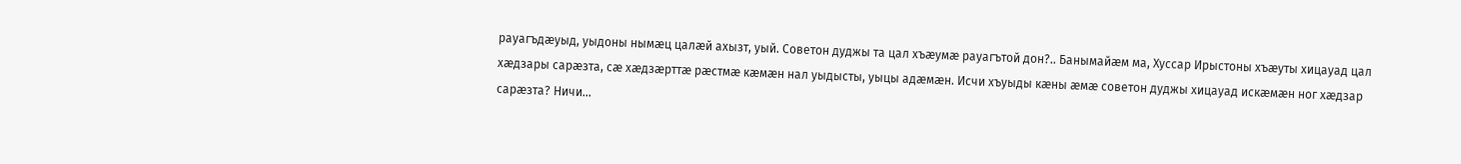рауагъдӕуыд, уыдоны нымӕц цалӕй ахызт, уый. Советон дуджы та цал хъӕумӕ рауагътой дон?.. Банымайӕм ма, Хуссар Ирыстоны хъӕуты хицауад цал хӕдзары сарӕзта, сӕ хӕдзӕрттӕ рӕстмӕ кӕмӕн нал уыдысты, уыцы адӕмӕн. Исчи хъуыды кӕны ӕмӕ советон дуджы хицауад искӕмӕн ног хӕдзар сарӕзта? Ничи…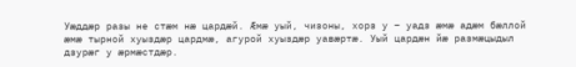Уӕддӕр разы не стӕм нӕ цардӕй. Æмӕ уый, чизоны, хорз у – уадз ӕмӕ адӕм бӕллой ӕмӕ тырной хуыздӕр цардмӕ, агурой хуыздӕр уавӕртӕ. Уый цардӕн йӕ размӕцыдыл дзурӕг у ӕрмӕстдӕр.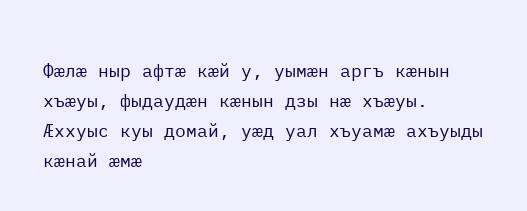Фӕлӕ ныр афтӕ кӕй у, уымӕн аргъ кӕнын хъӕуы, фыдаудӕн кӕнын дзы нӕ хъӕуы. Æххуыс куы домай, уӕд уал хъуамӕ ахъуыды кӕнай ӕмӕ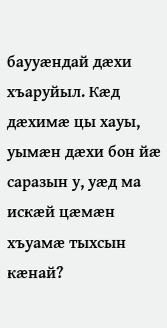баууӕндай дӕхи хъаруйыл. Кӕд дӕхимӕ цы хауы, уымӕн дӕхи бон йӕ саразын у, уӕд ма искӕй цӕмӕн хъуамӕ тыхсын кӕнай?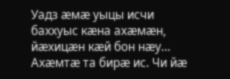Уадз ӕмӕ уыцы исчи баххуыс кӕна ахӕмӕн, йӕхицӕн кӕй бон нӕу… Ахӕмтӕ та бирӕ ис. Чи йӕ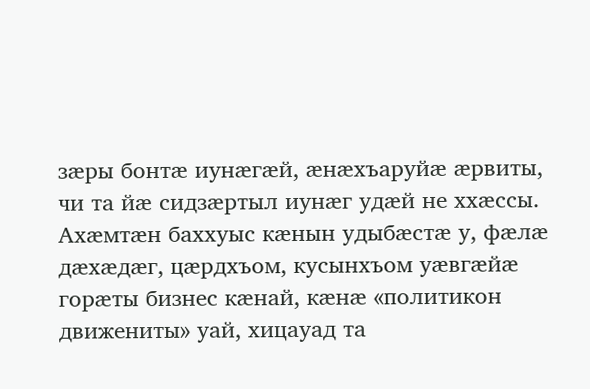зӕры бонтӕ иунӕгӕй, ӕнӕхъаруйӕ ӕрвиты, чи та йӕ сидзӕртыл иунӕг удӕй не ххӕссы. Ахӕмтӕн баххуыс кӕнын удыбӕстӕ у, фӕлӕ дӕхӕдӕг, цӕрдхъом, кусынхъом уӕвгӕйӕ горӕты бизнес кӕнай, кӕнӕ «политикон движениты» уай, хицауад та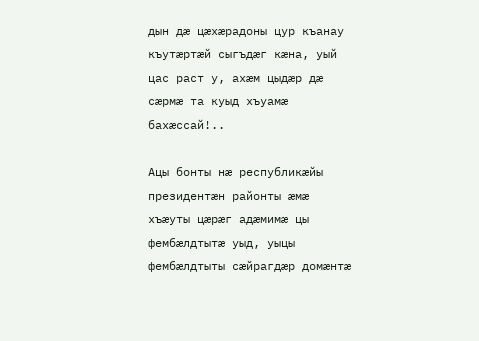дын дӕ цӕхӕрадоны цур къанау къутӕртӕй сыгъдӕг кӕна, уый цас раст у, ахӕм цыдӕр дӕ сӕрмӕ та куыд хъуамӕ бахӕссай!..

Ацы бонты нӕ республикӕйы президентӕн районты ӕмӕ хъӕуты цӕрӕг адӕмимӕ цы фембӕлдтытӕ уыд, уыцы фембӕлдтыты сӕйрагдӕр домӕнтӕ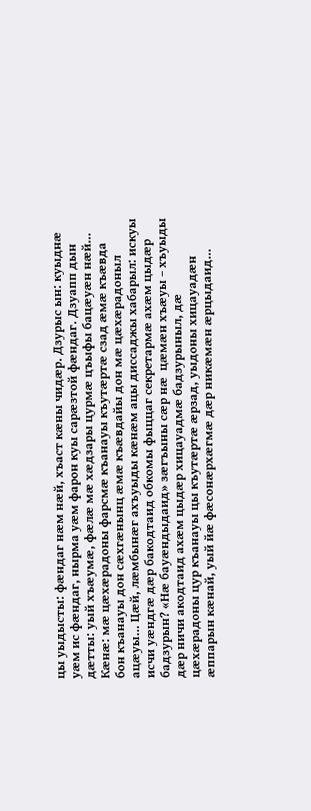цы уыдысты: фӕндаг нӕм нӕй, хъаст кӕны чидӕр. Дзурыс ын: куыднӕ уӕм ис фӕндаг, нырма уӕм фарон куы сарӕзтой фӕндаг. Дзуапп дын дӕтты: уый хъӕумӕ, фӕлӕ мӕ хӕдзары цурмӕ цъыфы бацӕуӕн нӕй… Кӕнӕ: мӕ цӕхӕрадоны фарсмӕ къанауы къутӕртӕ сзад ӕмӕ къӕвда бон къанауы дон сӕхгӕнынц ӕмӕ къӕвдайы дон мӕ цӕхӕрадоныл ацӕуы… Цӕй, лӕмбынӕг ахъуыды кӕнӕм ацы диссаджы хабарыл: искуы исчи уӕндгӕ дӕр бакодтаид обкомы фыццаг секретармӕ ахӕм цыдӕр бадзурын? «Нӕ бауӕндыдаид» зӕгъыны сӕр нӕ  цӕмӕн хъӕуы – хъуыды дӕр ничи акодтаид ахӕм цыдӕр хицауадмӕ бадзурыныл, дӕ цӕхӕрадоны цур къанауы цы къутӕртӕ ӕрзад, уыдоны хицауадӕн ӕппарын кӕнай, уый йӕ фӕсонӕрхӕгмӕ дӕр никӕмӕн ӕрцыдаид…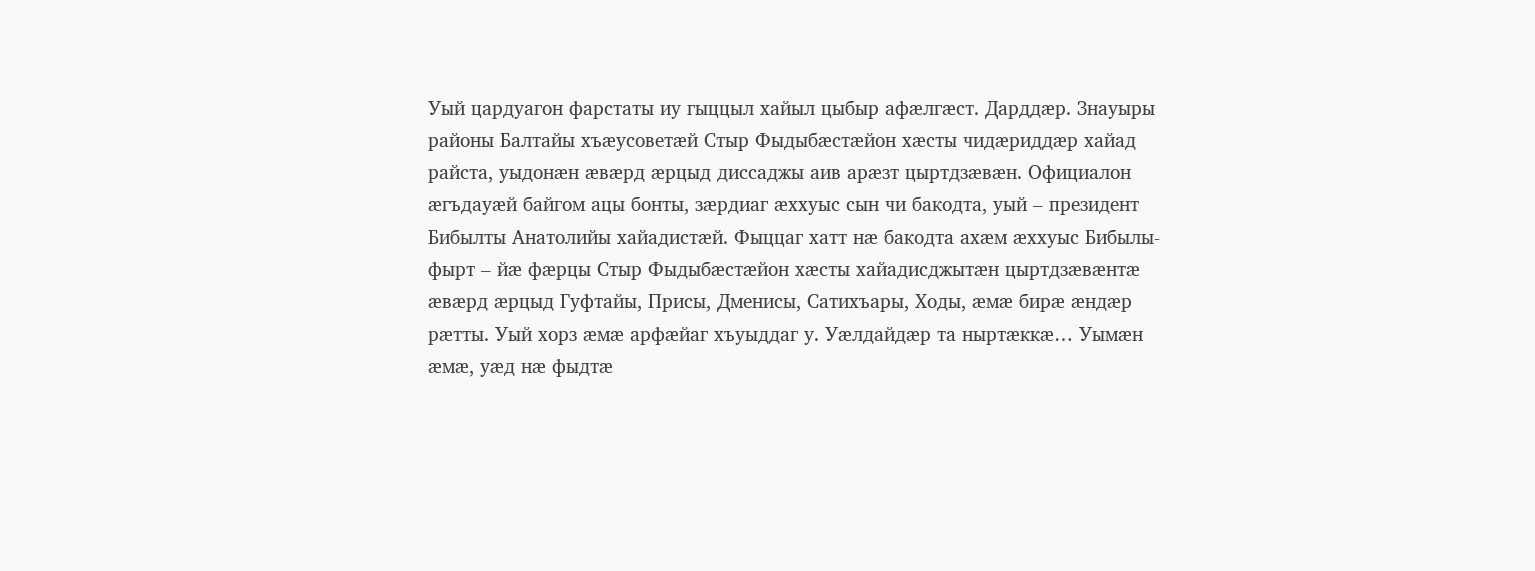Уый цардуагон фарстаты иу гыццыл хайыл цыбыр афӕлгӕст. Дарддӕр. Знауыры районы Балтайы хъӕусоветӕй Стыр Фыдыбӕстӕйон хӕсты чидӕриддӕр хайад райста, уыдонӕн ӕвӕрд ӕрцыд диссаджы аив арӕзт цыртдзӕвӕн. Официалон ӕгъдауӕй байгом ацы бонты, зӕрдиаг ӕххуыс сын чи бакодта, уый – президент Бибылты Анатолийы хайадистӕй. Фыццаг хатт нӕ бакодта ахӕм ӕххуыс Бибылы-фырт – йӕ фӕрцы Стыр Фыдыбӕстӕйон хӕсты хайадисджытӕн цыртдзӕвӕнтӕ ӕвӕрд ӕрцыд Гуфтайы, Присы, Дменисы, Сатихъары, Ходы, ӕмӕ бирӕ ӕндӕр рӕтты. Уый хорз ӕмӕ арфӕйаг хъуыддаг у. Уӕлдайдӕр та ныртӕккӕ… Уымӕн ӕмӕ, уӕд нӕ фыдтӕ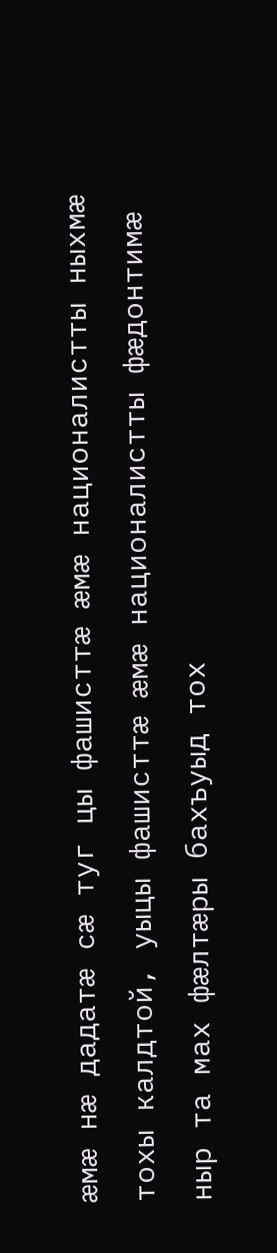ӕмӕ нӕ дадатӕ сӕ туг цы фашисттӕ ӕмӕ националистты ныхмӕ тохы калдтой, уыцы фашисттӕ ӕмӕ националистты фӕдонтимӕ ныр та мах фӕлтӕры бахъуыд тох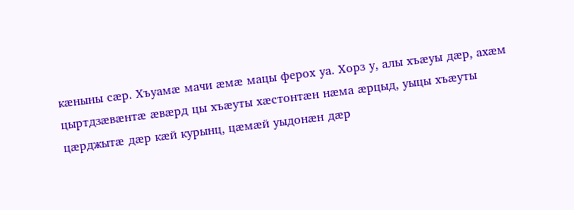кӕныны сӕр. Хъуамӕ мачи ӕмӕ мацы ферох уа. Хорз у, алы хъӕуы дӕр, ахӕм цыртдзӕвӕнтӕ ӕвӕрд цы хъӕуты хӕстонтӕн нӕма ӕрцыд, уыцы хъӕуты цӕрджытӕ дӕр кӕй курынц, цӕмӕй уыдонӕн дӕр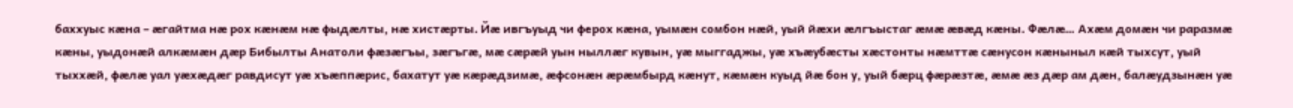баххуыс кӕна – ӕгайтма нӕ рох кӕнӕм нӕ фыдӕлты, нӕ хистӕрты. Йӕ ивгъуыд чи ферох кӕна, уымӕн сомбон нӕй, уый йӕхи ӕлгъыстаг ӕмӕ ӕвӕд кӕны. Фӕлӕ… Ахӕм домӕн чи раразмӕ кӕны, уыдонӕй алкӕмӕн дӕр Бибылты Анатоли фӕзӕгъы, зӕгъгӕ, мӕ сӕрӕй уын ныллӕг кувын, уӕ мыггаджы, уӕ хъӕубӕсты хӕстонты нӕмттӕ сӕнусон кӕныныл кӕй тыхсут, уый тыххӕй, фӕлӕ уал уӕхӕдӕг равдисут уӕ хъӕппӕрис, бахатут уӕ кӕрӕдзимӕ, ӕфсонӕн ӕрӕмбырд кӕнут, кӕмӕн куыд йӕ бон у, уый бӕрц фӕрӕзтӕ, ӕмӕ ӕз дӕр ам дӕн, балӕудзынӕн уӕ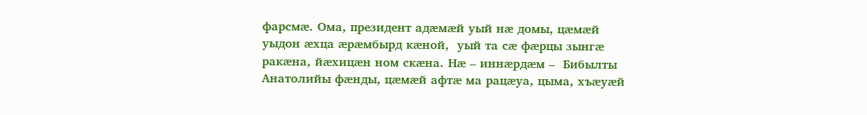фарсмӕ. Ома, президент адӕмӕй уый нӕ домы, цӕмӕй уыдон ӕхца ӕрӕмбырд кӕной,  уый та сӕ фӕрцы зынгӕ ракӕна, йӕхицӕн ном скӕна. Нӕ – иннӕрдӕм –  Бибылты Анатолийы фӕнды, цӕмӕй афтӕ ма рацӕуа, цыма, хъӕуӕй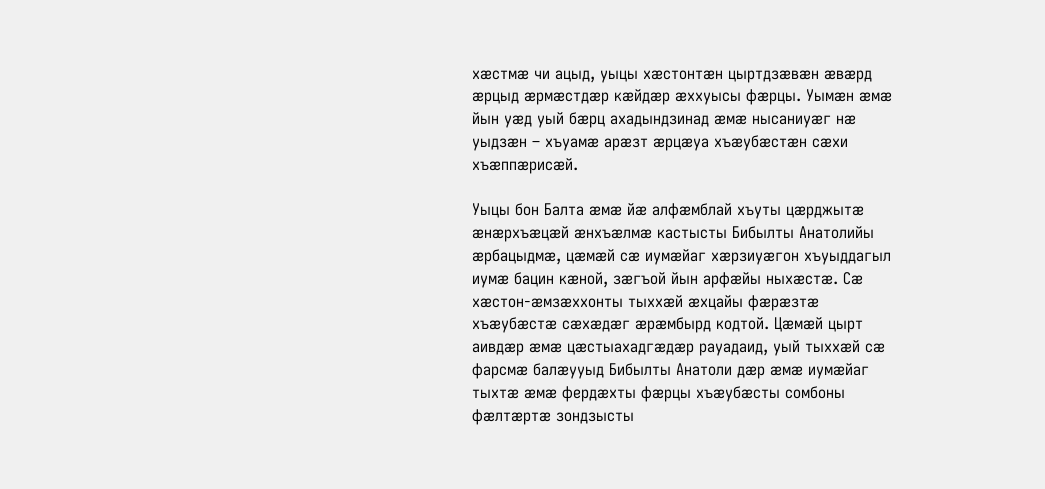хӕстмӕ чи ацыд, уыцы хӕстонтӕн цыртдзӕвӕн ӕвӕрд ӕрцыд ӕрмӕстдӕр кӕйдӕр ӕххуысы фӕрцы. Уымӕн ӕмӕ йын уӕд уый бӕрц ахадындзинад ӕмӕ нысаниуӕг нӕ уыдзӕн – хъуамӕ арӕзт ӕрцӕуа хъӕубӕстӕн сӕхи хъӕппӕрисӕй.

Уыцы бон Балта ӕмӕ йӕ алфӕмблай хъуты цӕрджытӕ ӕнӕрхъӕцӕй ӕнхъӕлмӕ кастысты Бибылты Анатолийы ӕрбацыдмӕ, цӕмӕй сӕ иумӕйаг хӕрзиуӕгон хъуыддагыл иумӕ бацин кӕной, зӕгъой йын арфӕйы ныхӕстӕ. Сӕ хӕстон-ӕмзӕххонты тыххӕй ӕхцайы фӕрӕзтӕ хъӕубӕстӕ сӕхӕдӕг ӕрӕмбырд кодтой. Цӕмӕй цырт аивдӕр ӕмӕ цӕстыахадгӕдӕр рауадаид, уый тыххӕй сӕ фарсмӕ балӕууыд Бибылты Анатоли дӕр ӕмӕ иумӕйаг тыхтӕ ӕмӕ фердӕхты фӕрцы хъӕубӕсты сомбоны фӕлтӕртӕ зондзысты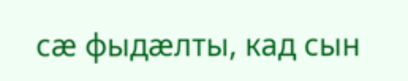сӕ фыдӕлты, кад сын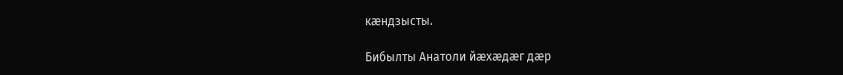кӕндзысты.

Бибылты Анатоли йӕхӕдӕг дӕр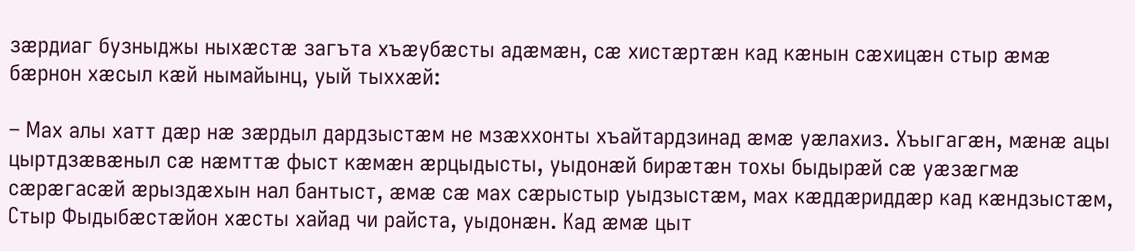зӕрдиаг бузныджы ныхӕстӕ загъта хъӕубӕсты адӕмӕн, сӕ хистӕртӕн кад кӕнын сӕхицӕн стыр ӕмӕ бӕрнон хӕсыл кӕй нымайынц, уый тыххӕй:

– Мах алы хатт дӕр нӕ зӕрдыл дардзыстӕм не мзӕххонты хъайтардзинад ӕмӕ уӕлахиз. Хъыгагӕн, мӕнӕ ацы цыртдзӕвӕныл сӕ нӕмттӕ фыст кӕмӕн ӕрцыдысты, уыдонӕй бирӕтӕн тохы быдырӕй сӕ уӕзӕгмӕ сӕрӕгасӕй ӕрыздӕхын нал бантыст, ӕмӕ сӕ мах сӕрыстыр уыдзыстӕм, мах кӕддӕриддӕр кад кӕндзыстӕм, Стыр Фыдыбӕстӕйон хӕсты хайад чи райста, уыдонӕн. Кад ӕмӕ цыт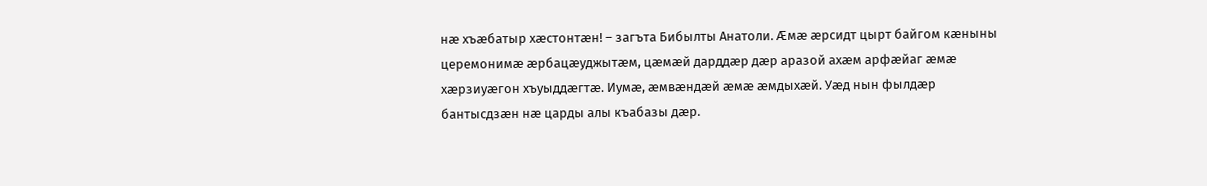нӕ хъӕбатыр хӕстонтӕн! – загъта Бибылты Анатоли. Æмӕ ӕрсидт цырт байгом кӕныны церемонимӕ ӕрбацӕуджытӕм, цӕмӕй дарддӕр дӕр аразой ахӕм арфӕйаг ӕмӕ хӕрзиуӕгон хъуыддӕгтӕ. Иумӕ, ӕмвӕндӕй ӕмӕ ӕмдыхӕй. Уӕд нын фылдӕр бантысдзӕн нӕ царды алы къабазы дӕр.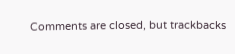Comments are closed, but trackbacks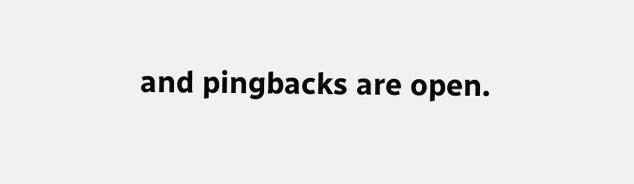and pingbacks are open.